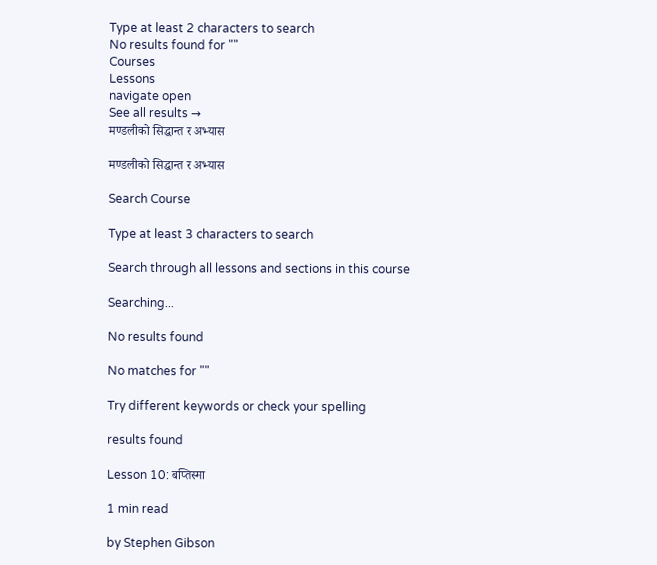Type at least 2 characters to search
No results found for ""
Courses
Lessons
navigate open
See all results →
मण्डलीको सिद्धान्त र अभ्यास

मण्डलीको सिद्धान्त र अभ्यास

Search Course

Type at least 3 characters to search

Search through all lessons and sections in this course

Searching...

No results found

No matches for ""

Try different keywords or check your spelling

results found

Lesson 10: बप्तिस्मा

1 min read

by Stephen Gibson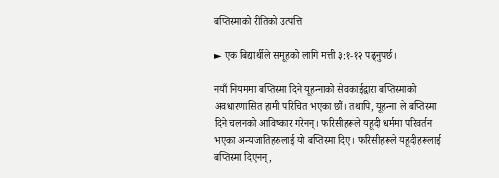बप्तिस्माको रीतिको उत्पत्ति

► एक बिद्यार्थीले समूहको लागि मत्ती ३:१-१२ पढ्नुपर्छ।

नयाँ नियममा बप्तिस्मा दिने यूहन्‍नाको सेवकाईद्वारा बप्तिस्माको अवधारणासित हामी परिचित भएका छौं। तथापि, यूहन्‍ना ले बप्तिस्मा दिने चलनको आविष्कार गरेनन्। फरिसीहरूले यहूदी धर्ममा परिवर्तन भएका अन्यजातिहरुलाई यो बप्तिस्मा दिए। फरिसीहरूले यहूदीहरूलाई बप्तिस्मा दिएनन्,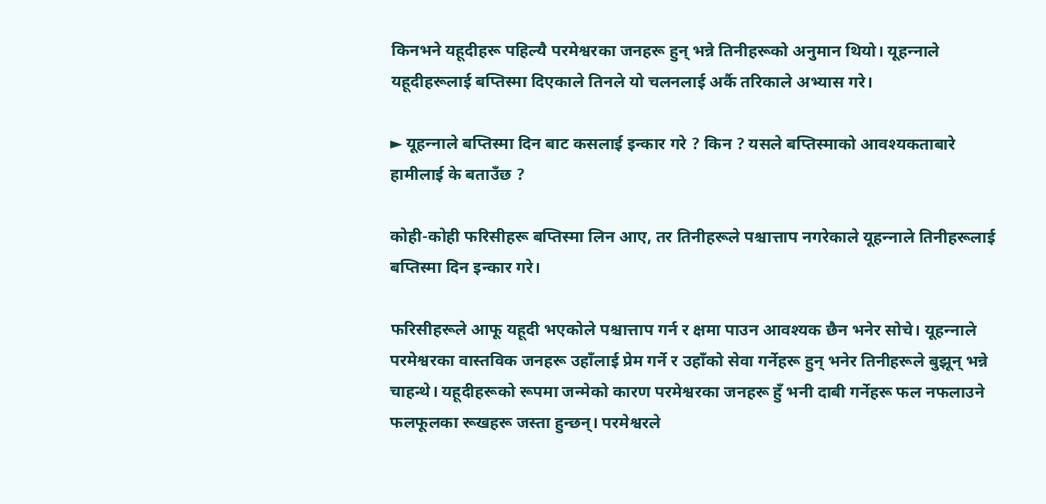किनभने यहूदीहरू पहिल्यै परमेश्वरका जनहरू हुन् भन्ने तिनीहरूको अनुमान थियो। यूहन्‍नाले यहूदीहरूलाई बप्तिस्मा दिएकाले तिनले यो चलनलाई अर्कै तरिकाले अभ्यास गरे।

► यूहन्‍नाले बप्तिस्मा दिन बाट कसलाई इन्कार गरे ? किन ? यसले बप्तिस्माको आवश्यकताबारे हामीलाई के बताउँछ ?

कोही-कोही फरिसीहरू बप्तिस्मा लिन आए, तर तिनीहरूले पश्चात्ताप नगरेकाले यूहन्‍नाले तिनीहरूलाई बप्तिस्मा दिन इन्कार गरे।

फरिसीहरूले आफू यहूदी भएकोले पश्चात्ताप गर्न र क्षमा पाउन आवश्यक छैन भनेर सोचे। यूहन्‍नाले परमेश्वरका वास्तविक जनहरू उहाँलाई प्रेम गर्ने र उहाँको सेवा गर्नेहरू हुन् भनेर तिनीहरूले बुझून् भन्ने चाहन्थे। यहूदीहरूको रूपमा जन्मेको कारण परमेश्वरका जनहरू हुँ भनी दाबी गर्नेहरू फल नफलाउने फलफूलका रूखहरू जस्ता हुन्छन्। परमेश्वरले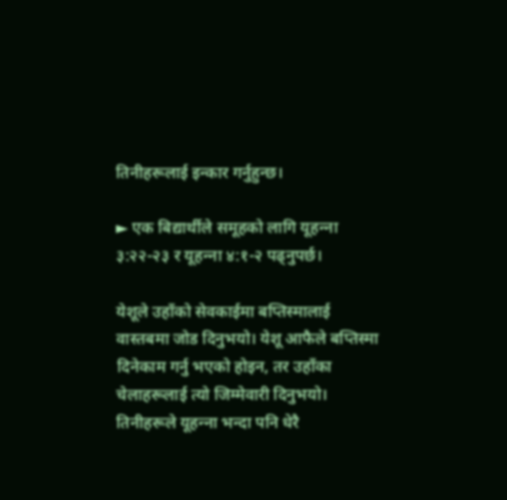तिनीहरूलाई इन्कार गर्नुहुन्छ।

► एक बिद्यार्थीले समूहको लागि यूहन्‍ना ३:२२-२३ र यूहन्‍ना ४:१-२ पढ्नुपर्छ।

येशूले उहाँको सेवकाईमा बप्तिस्मालाई वास्तबमा जोड दिनुभयो। येशू आफैले बप्तिस्मा दिनेकाम गर्नु भएको होइन, तर उहाँका चेलाहरूलाई त्यो जिम्मेवारी दिनुभयो। तिनीहरूले यूहन्‍ना भन्दा पनि धेरै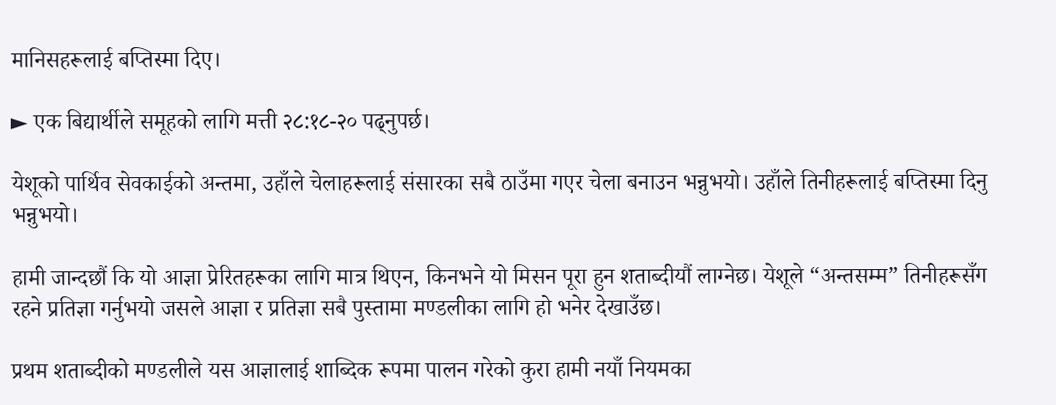मानिसहरूलाई बप्तिस्मा दिए।

► एक बिद्यार्थीले समूहको लागि मत्ती २८:१८-२० पढ्नुपर्छ।

येशूको पार्थिव सेवकाईको अन्तमा, उहाँले चेलाहरूलाई संसारका सबै ठाउँमा गएर चेला बनाउन भन्नुभयो। उहाँले तिनीहरूलाई बप्तिस्मा दिनु भन्नुभयो।

हामी जान्दछौं कि यो आज्ञा प्रेरितहरूका लागि मात्र थिएन, किनभने यो मिसन पूरा हुन शताब्दीयौं लाग्नेछ। येशूले “अन्तसम्म” तिनीहरूसँग रहने प्रतिज्ञा गर्नुभयो जसले आज्ञा र प्रतिज्ञा सबै पुस्तामा मण्डलीका लागि हो भनेर देखाउँछ।

प्रथम शताब्दीको मण्डलीले यस आज्ञालाई शाब्दिक रूपमा पालन गरेको कुरा हामी नयाँ नियमका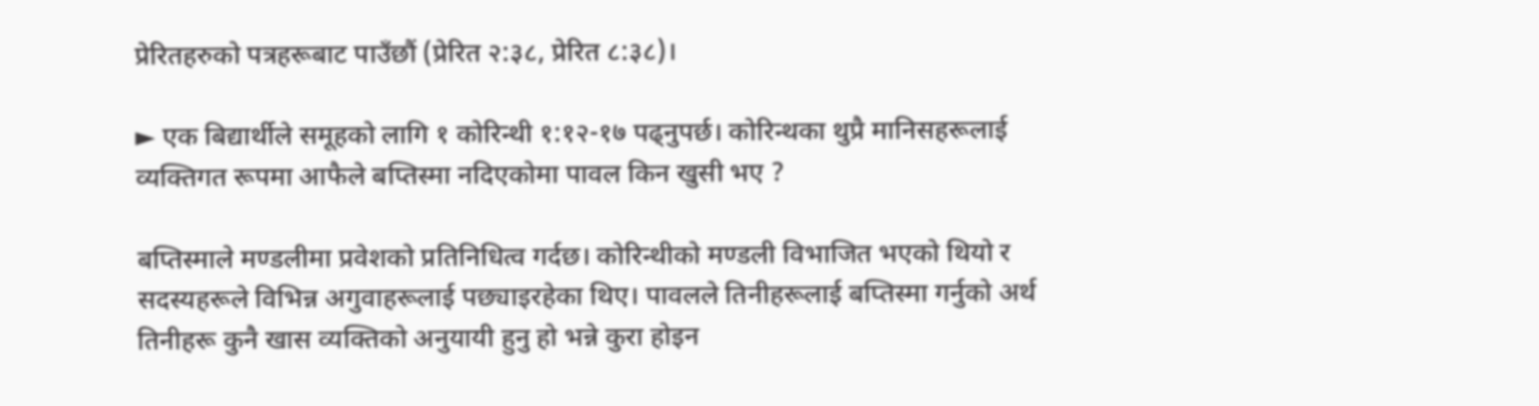प्रेरितहरुको पत्रहरूबाट पाउँछौं (प्रेरित २:३८, प्रेरित ८:३८)।

► एक बिद्यार्थीले समूहको लागि १ कोरिन्थी १:१२-१७ पढ्नुपर्छ। कोरिन्थका थुप्रै मानिसहरूलाई व्यक्तिगत रूपमा आफैले बप्तिस्मा नदिएकोमा पावल किन खुसी भए ?

बप्तिस्माले मण्डलीमा प्रवेशको प्रतिनिधित्व गर्दछ। कोरिन्थीको मण्डली विभाजित भएको थियो र सदस्यहरूले विभिन्न अगुवाहरूलाई पछ्याइरहेका थिए। पावलले तिनीहरूलाई बप्तिस्मा गर्नुको अर्थ तिनीहरू कुनै खास व्यक्तिको अनुयायी हुनु हो भन्ने कुरा होइन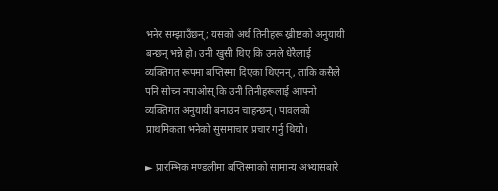भनेर सम्झाउँछन्; यसको अर्थ तिनीहरू ख्रीष्टको अनुयायी बन्छन् भन्ने हो। उनी खुसी थिए कि उनले धेरैलाई व्यक्तिगत रूपमा बप्तिस्मा दिएका थिएनन्, ताकि कसैले पनि सोच्न नपाओस् कि उनी तिनीहरूलाई आफ्नो व्यक्तिगत अनुयायी बनाउन चाहन्छन्। पावलको प्राथमिकता भनेको सुसमाचार प्रचार गर्नु थियो।

► प्रारम्भिक मण्डलीमा बप्तिस्माको सामान्य अभ्यासबारे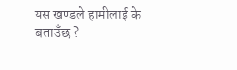यस खण्डले हामीलाई के बताउँछ ?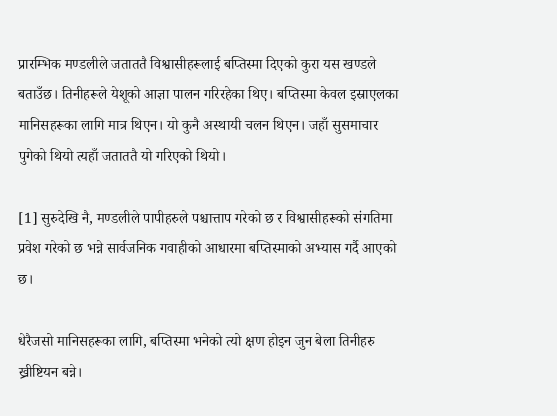प्रारम्भिक मण्डलीले जताततै विश्वासीहरूलाई बप्तिस्मा दिएको कुरा यस खण्डले बताउँछ। तिनीहरूले येशूको आज्ञा पालन गरिरहेका थिए। बप्तिस्मा केवल इस्राएलका मानिसहरूका लागि मात्र थिएन। यो कुनै अस्थायी चलन थिएन। जहाँ सुसमाचार पुगेको थियो त्यहाँ जताततै यो गरिएको थियो।

[1] सुरुदेखि नै, मण्डलीले पापीहरुले पश्चात्ताप गरेको छ र विश्वासीहरूको संगतिमा प्रवेश गरेको छ भन्ने सार्वजनिक गवाहीको आधारमा बप्तिस्माको अभ्यास गर्दै आएको छ।

धेरैजसो मानिसहरूका लागि, बप्तिस्मा भनेको त्यो क्षण होइन जुन बेला तिनीहरु ख्रीष्टियन बन्ने।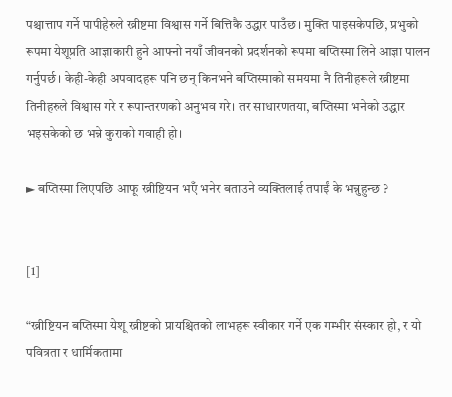पश्चात्ताप गर्ने पापीहेरुले ख्रीष्टमा विश्वास गर्ने बित्तिकै उद्धार पाउँछ। मुक्ति पाइसकेपछि, प्रभुको रूपमा येशूप्रति आज्ञाकारी हुने आफ्नो नयाँ जीवनको प्रदर्शनको रूपमा बप्तिस्मा लिने आज्ञा पालन गर्नुपर्छ। केही-केही अपवादहरू पनि छन् किनभने बप्तिस्माको समयमा नै तिनीहरूले ख्रीष्टमा तिनीहरुले विश्वास गरे र रूपान्तरणको अनुभव गरे। तर साधारणतया, बप्तिस्मा भनेको उद्धार भइसकेको छ भन्ने कुराको गवाही हो।

► बप्तिस्मा लिएपछि आफू ख्रीष्टियन भएँ भनेर बताउने व्यक्तिलाई तपाईं के भन्नुहुन्छ ?


[1]

“ख्रीष्टियन बप्तिस्मा येशू ख्रीष्टको प्रायश्चितको लाभहरू स्वीकार गर्ने एक गम्भीर संस्कार हो, र यो पवित्रता र धार्मिकतामा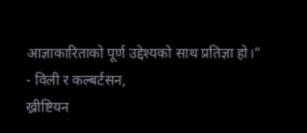आज्ञाकारिताको पूर्ण उद्देश्यको साथ प्रतिज्ञा हो।”
- विली र कल्बर्टसन,
ख्रीष्टियन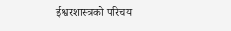ईश्वरशास्त्रको परिचय